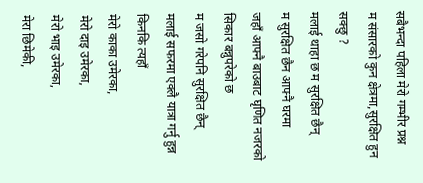सबैभन्दा पहिला मेरो गम्भीर प्रश्न
म संसारको कुन क्षेत्रमा,सुरक्षित हुन सक्छु ?
मलाई थाहा छ म सुरक्षित छैन्
म सुरक्षित छैन आफ्नै घरमा
जहाँ आफ्नै बाउबाट घृणित नजरको
सिकार बन्नुपरेको छ
म जसो गरेपनि सुरक्षित छैन्
मलाई सफरमा एक्लै यात्रा गर्नु हुन्न
किनकि त्यहाँ
मेरो काका उमेरका,
मेरो दाइ उमेरका,
मेरो भाइ उमेरका,
मेरा छिमेकी,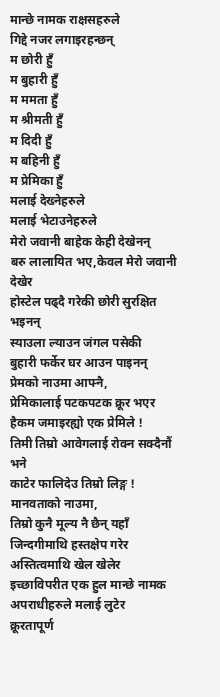मान्छे नामक राक्षसहरुले
गिद्दे नजर लगाइरहन्छन्
म छोरी हुँ
म बुहारी हुँ
म ममता हुँ
म श्रीमती हुँ
म दिदी हुँ
म बहिनी हुँ
म प्रेमिका हुँ
मलाई देख्नेहरुले
मलाई भेटाउनेहरुले
मेरो जवानी बाहेक केही देखेनन्
बरु लालायित भए,केवल मेरो जवानी देखेर
होस्टेल पढ्दै गरेकी छोरी सुरक्षित भइनन्
स्याउला ल्याउन जंगल पसेकी
बुहारी फर्केर घर आउन पाइनन्
प्रेमको नाउमा आफ्नै,
प्रेमिकालाई पटकपटक क्रूर भएर
हैकम जमाइरह्यो एक प्रेमिले !
तिमी तिम्रो आवेगलाई रोक्न सक्दैनौं भने
काटेर फालिदेउ तिम्रो लिङ्ग !
मानवताको नाउमा,
तिम्रो कुनै मूल्य नै छैन् यहाँ
जिन्दगीमाथि हस्तक्षेप गरेर
अस्तित्वमाथि खेल खेलेर
इच्छाविपरीत एक हुल मान्छे नामक
अपराधीहरुले मलाई लुटेर
क्रूरतापूर्ण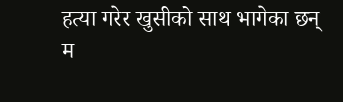हत्या गरेर खुसीको साथ भागेका छन्
म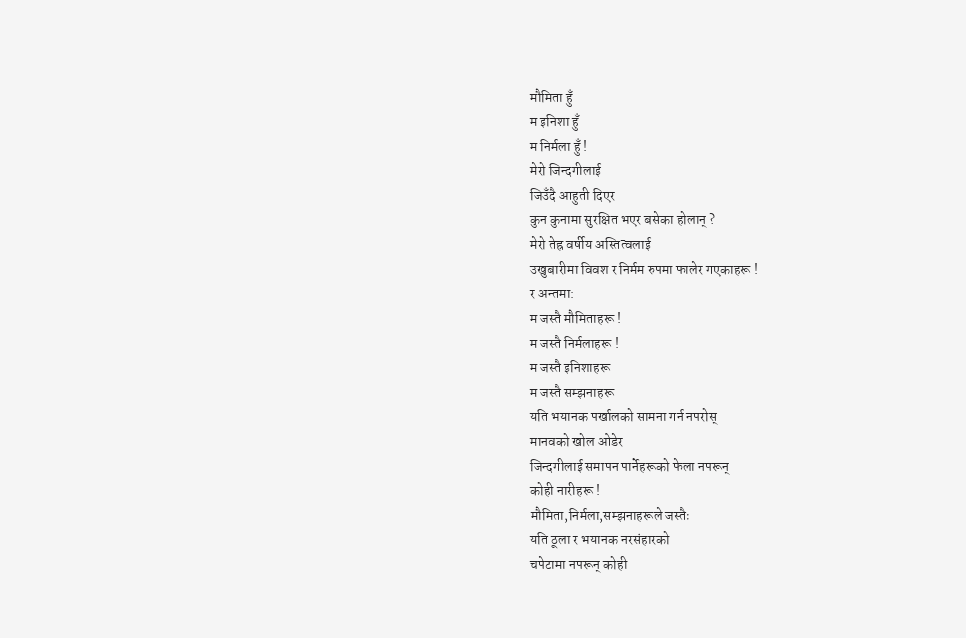मौमिता हुँ
म इनिशा हुँ
म निर्मला हुँ !
मेरो जिन्दगीलाई
जिउँदै आहुती दिएर
कुन कुनामा सुरक्षित भएर बसेका होलान् ?
मेरो तेह्र वर्षीय अस्तित्वलाई
उखुबारीमा विवश र निर्मम रुपमा फालेर गएकाहरू !
र अन्तमा:
म जस्तै मौमिताहरू !
म जस्तै निर्मलाहरू !
म जस्तै इनिशाहरू
म जस्तै सम्झनाहरू
यति भयानक पर्खालको सामना गर्न नपरोस्
मानवको खोल ओडेर
जिन्दगीलाई समापन पार्नेहरूको फेला नपरून्
कोही नारीहरू !
मौमिता,निर्मला,सम्झनाहरूले जस्तैः
यति ठूला र भयानक नरसंहारको
चपेटामा नपरून् कोही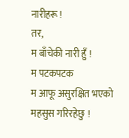नारीहरू !
तर,
म बाँचेकी नारी हुँ !
म पटकपटक
म आफू असुरक्षित भएको
महसुस गरिरहेछु !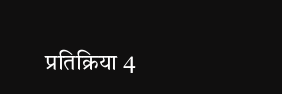प्रतिक्रिया 4